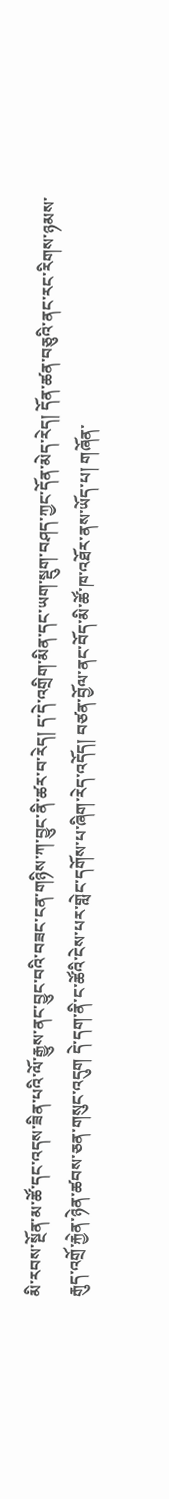མི་རབས་སྔོན་མ་ཚོ་དང་འདས་ཟིན་པའི་ལོ་རྒྱུས་ནང་བྱུང་བའི་བཟང་ངན་གཉིས་ཀ་བྱུང་ནི་ཚར་བ་རེད། ད་དེ་འགྲིག་མིན་དང་ཡག་སྡུག་བཤད་ཀྱང་དོན་མེད་རེད། དོན་ཚན་བཅུའི་ནང་རང་རིགས་ཉམས་རྒུད་འགྲོ་རྐྱེན་ཉེན་ཚབས་ཅན་གསུང་འདུག དེ་དག་ནི་ང་ཚོའི་ངེས་པར་གླེང་དགོས་པ་ཞིག་རེད་འདོད། བཙན་བྱོལ་ནང་བོད་མི་ཚོ་ཁ་འཐོར་ནས་ཡོད་པ། གཞོན་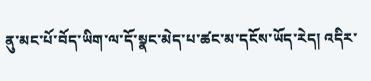ནུ་མང་པོ་བོད་ཡིག་ལ་དོ་སྣང་མེད་པ་ཚང་མ་དངོས་ཡོད་རེད། འདིར་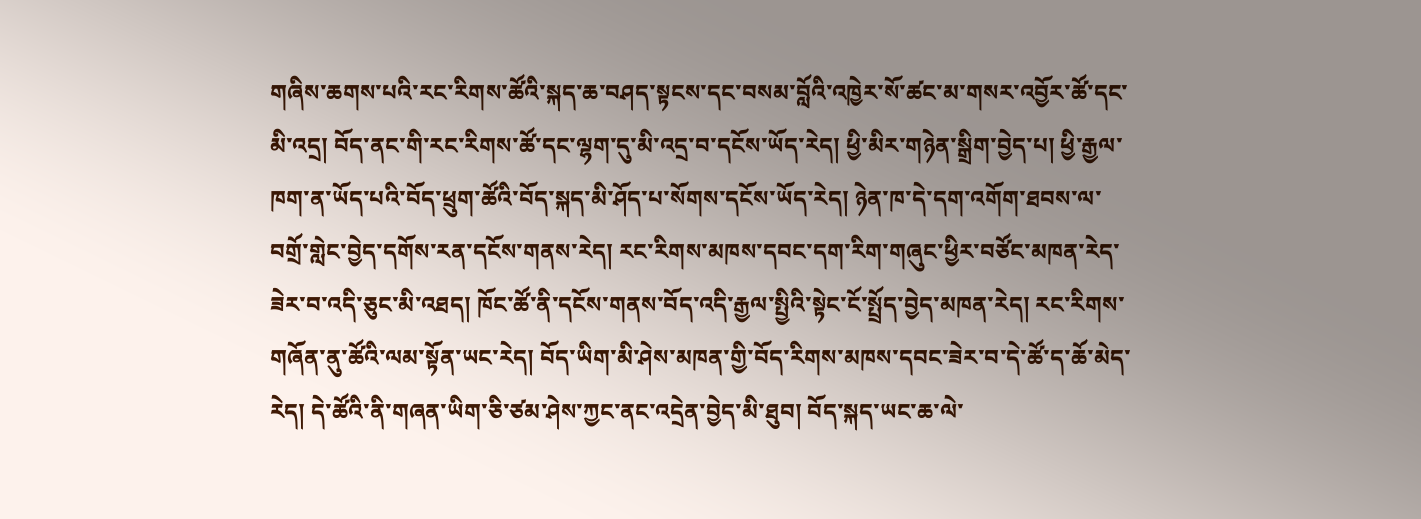གཞིས་ཆགས་པའི་རང་རིགས་ཚོའི་སྐད་ཆ་བཤད་སྟངས་དང་བསམ་བློའི་འཁྱེར་སོ་ཚང་མ་གསར་འབྱོར་ཚོ་དང་མི་འདྲ། བོད་ནང་གི་རང་རིགས་ཚོ་དང་ལྷག་དུ་མི་འདྲ་བ་དངོས་ཡོད་རེད། ཕྱི་མིར་གཉེན་སྒྲིག་བྱེད་པ། ཕྱི་རྒྱལ་ཁག་ན་ཡོད་པའི་བོད་ཕྲུག་ཚོའི་བོད་སྐད་མི་ཤོད་པ་སོགས་དངོས་ཡོད་རེད། ཉེན་ཁ་དེ་དག་འགོག་ཐབས་ལ་བགྲོ་གླེང་བྱེད་དགོས་རན་དངོས་གནས་རེད། རང་རིགས་མཁས་དབང་དག་རིག་གཞུང་ཕྱིར་བཙོང་མཁན་རེད་ཟེར་བ་འདི་ཅུང་མི་འཐད། ཁོང་ཚོ་ནི་དངོས་གནས་བོད་འདི་རྒྱལ་སྤྱིའི་སྟེང་ངོ་སྤྲོད་བྱེད་མཁན་རེད། རང་རིགས་གཞོན་ནུ་ཚོའི་ལམ་སྟོན་ཡང་རེད། བོད་ཡིག་མི་ཤེས་མཁན་གྱི་བོད་རིགས་མཁས་དབང་ཟེར་བ་དེ་ཚོ་ད་ཆོ་མེད་རེད། དེ་ཚོའི་ནི་གཞན་ཡིག་ཅི་ཙམ་ཤེས་ཀྱང་ནང་འདྲེན་བྱེད་མི་ཐུབ། བོད་སྐད་ཡང་ཆ་ལེ་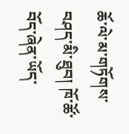ཆོ་ལེ་མ་གཏོགས་བཤད་མི་ཐུབ། ཁོ་ཚོ་བོད་ཞེན་ཡོད་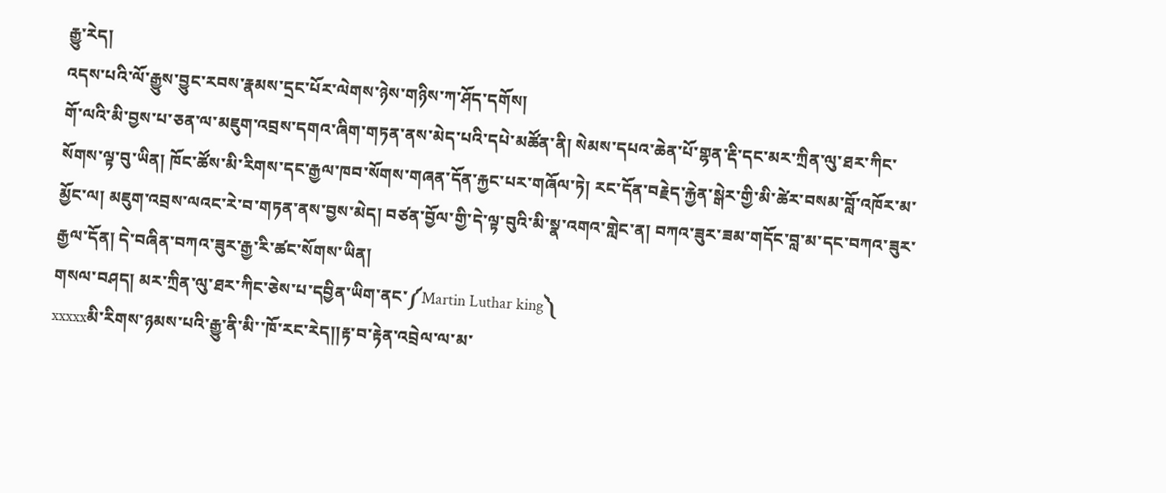རྒྱུ་རེད།
འདས་པའི་ལོ་རྒྱུས་བྱུང་རབས་རྣམས་དྲང་པོར་ལེགས་ཉེས་གཉིས་ཀ་ཤོད་དགོས།
གོ་ལའི་མི་བྱས་པ་ཅན་ལ་མཇུག་འབྲས་དགའ་ཞིག་གཏན་ནས་མེད་པའི་དཔེ་མཚོན་ནི། སེམས་དཔའ་ཆེན་པོ་གྷན་རྡི་དང་མར་ཀྲིན་ལུ་ཐར་ཀིང་སོགས་ལྟ་བུ་ཡིན། ཁོང་ཚོས་མི་རིགས་དང་རྒྱལ་ཁབ་སོགས་གཞན་དོན་རྐྱང་པར་གཞོལ་ཏེ། རང་དོན་བརྗེད་རྐྱེན་སྒེར་གྱི་མི་ཚེར་བསམ་བློ་འཁོར་མ་མྱོང་ལ། མཇུག་འབྲས་ལའང་རེ་བ་གཏན་ནས་བྱས་མེད། བཙན་བྱོལ་གྱི་དེ་ལྟ་བུའི་མི་སྣ་འགའ་གླེང་ན། བཀའ་ཟུར་ཟམ་གདོང་བླ་མ་དང་བཀའ་ཟུར་རྒྱལ་དོན། དེ་བཞིན་བཀའ་ཟུར་རྒྱ་རི་ཚང་སོགས་ཡིན།
གསལ་བཤད། མར་ཀྲིན་ལུ་ཐར་ཀིང་ཅེས་པ་དབྱིན་ཡིག་ནང་༼Martin Luthar king༽
xxxxxམི་རིགས་ཉམས་པའི་རྒྱུ་ནི་མི་་ཁོ་རང་རེད།།རྟ་བ་རྟེན་འབྲེལ་ལ་མ་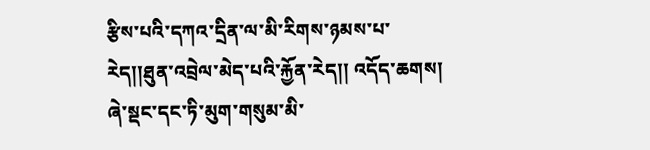རྩིས་པའི་དཀའ་དྲིན་ལ་མི་རིགས་ཉམས་པ་རེད།།ཐུན་འབྲེལ་མེད་པའི་རྐྱོན་རེད།། འདོད་ཆགས། ཞེ་སྡང་དང་ཏི་མུག་གསུམ་མི་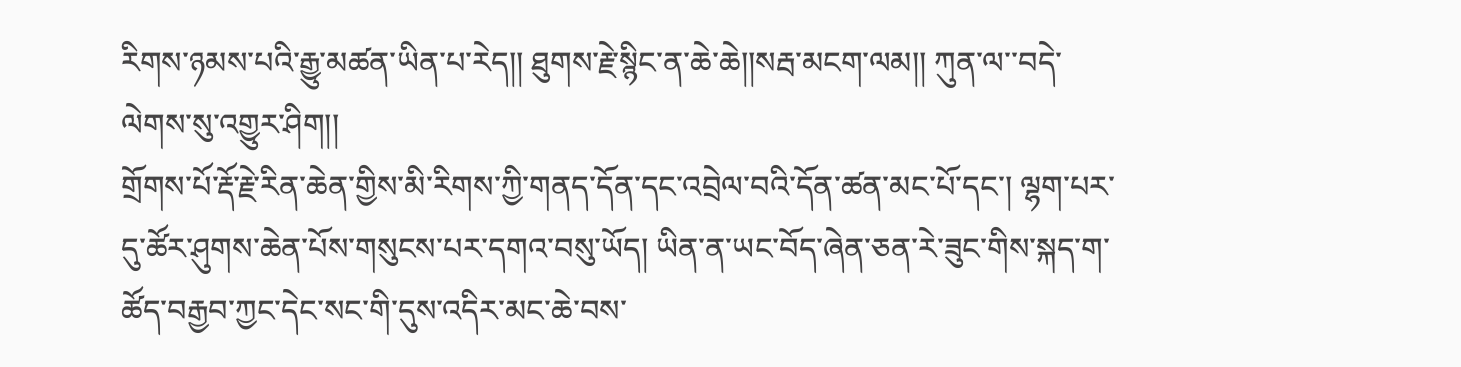རིགས་ཉམས་པའི་རྒྱུ་མཚན་ཡིན་པ་རེད།། ཐུགས་རྗེ་སྙིང་ན་ཆེ་ཆེ།།སརྦ་མངག་ལམ།། ཀུན་ལ་་བདེ་ལེགས་སུ་འགྱུར་ཤིག།།
གྲོགས་པོ་རྡོ་རྗེ་རིན་ཆེན་གྱིས་མི་རིགས་ཀྱི་གནད་དོན་དང་འབྲེལ་བའི་དོན་ཚན་མང་པོ་དང་། ལྷག་པར་དུ་ཚོར་ཤུགས་ཆེན་པོས་གསུངས་པར་དགའ་བསུ་ཡོད། ཡིན་ན་ཡང་བོད་ཞེན་ཅན་རེ་ཟུང་གིས་སྐད་ག་ཚོད་བརྒྱབ་ཀྱང་དེང་སང་གི་དུས་འདིར་མང་ཆེ་བས་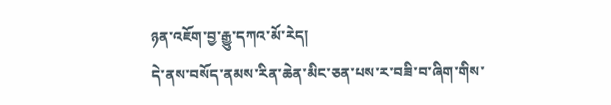ཉན་འཇོག་བྱ་རྒྱུ་དཀའ་མོ་རེད།
དེ་ནས་བསོད་ནམས་རིན་ཆེན་མིང་ཅན་པས་ར་བཟི་བ་ཞིག་གིས་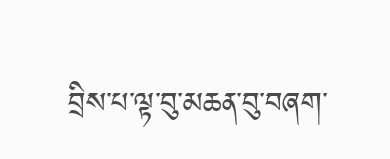བྲིས་པ་ལྟ་བུ་མཆན་བུ་བཞག་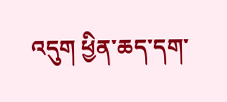འདུག ཕྱིན་ཆད་དག་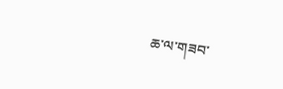ཆ་ལ་གཟབ་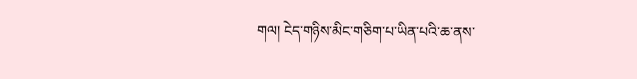གལ། ངེད་གཉིས་མིང་གཅིག་པ་ཡིན་པའི་ཆ་ནས་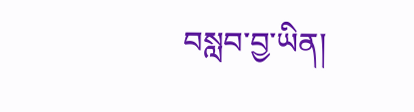བསླབ་བྱ་ཡིན།